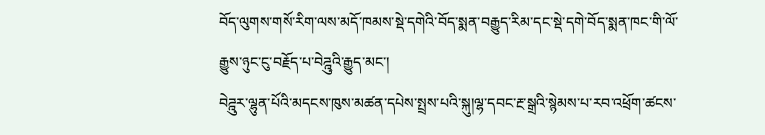བོད་ལུགས་གསོ་རིག་ལས་མདོ་ཁམས་སྡེ་དགེའི་བོད་སྨན་བརྒྱུད་རིམ་དང་སྡེ་དགེ་བོད་སྨན་ཁང་གི་ལོ་རྒྱུས་ཉུང་ངུ་བརྗོད་པ་བེཌྰུའི་རྒྱུད་མང་།
བེཌྰུར་ལྷུན་པོའི་མདངས་ཁུས་མཚན་དཔེས་སྤྲས་པའི་སྐུ།ལྷ་དབང་རྔ་སྒྲའི་སྙེམས་པ་རབ་འཕྲོག་ཚངས་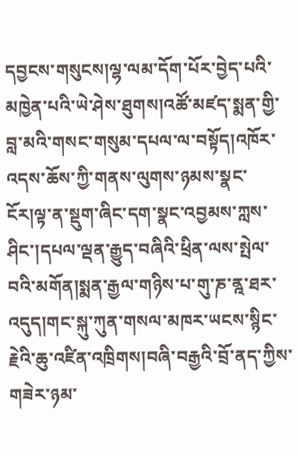དབྱངས་གསུངས།ལྷ་ལམ་དོག་པོར་བྱེད་པའི་མཁྱེན་པའི་ཡེ་ཤེས་ཐུགས།འཚོ་མཛད་སྨན་གྱི་བླ་མའི་གསང་གསུམ་དཔལ་ལ་བསྟོད།འཁོར་འདས་ཆོས་ཀྱི་གནས་ལུགས་ཉམས་སྣང་ངོར།ལྟ་ན་སྡུག་ཞིང་དག་སྣང་འབྱམས་ཀླས་ཤིང་།དཔལ་ལྡན་རྒྱུད་བཞིའི་ཕྲིན་ལས་སྤེལ་བའི་མགོན།སྨན་རྒྱལ་གཉིས་པ་གུ་ཎ་ནྰ་ཐར་འདུད།གང་སྐུ་ཀུན་གསལ་མཁར་ཡངས་སྙིང་རྗེའི་ཆུ་འཛིན་འཁྲིགས།བཞི་བརྒྱའི་བྲོ་ནད་ཀྱིས་གཟེར་ཉམ་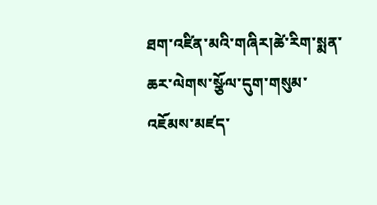ཐག་འཛིན་མའི་གཞིར།ཚེ་རིག་སྨན་ཆར་ལེགས་སྩོལ་དུག་གསུམ་འཇོམས་མཛད་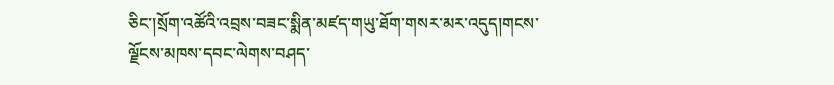ཅིང་།སྲོག་འཚོའི་འབྲས་བཟང་སྨིན་མཛད་གཡུ་ཐོག་གསར་མར་འདུད།གངས་ལྗོངས་མཁས་དབང་ལེགས་བཤད་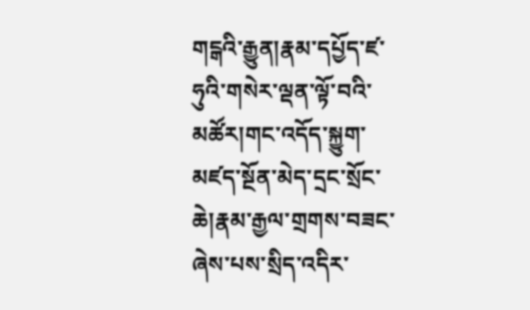གངྒའི་རྒྱུན།རྣམ་དཔྱོད་ཛ་ཧུའི་གསེར་ལྡན་ལྟོ་བའི་མཚོར།གང་འདོད་སྐྱུག་མཛད་སྔོན་མེད་དྲང་སྲོང་ཆེ།རྣམ་རྒྱལ་གྲགས་བཟང་ཞེས་པས་སྲིད་འདིར་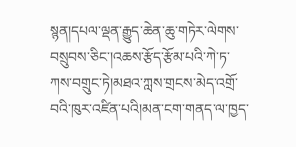སྙན།དཔལ་ལྡན་རྒྱུད་ཆེན་ཆུ་གཏེར་ལེགས་བསྲུབས་ཅིང་།འཆས་རྩོད་རྩོམ་པའི་ཀེ་ཏ་ཀས་བགྲུང་ཏེ།མཐའ་ཀླས་གྲངས་མེད་འགྲོ་བའི་ཁུར་འཛིན་པའི།མན་ངག་གནད་ལ་ཁྱད་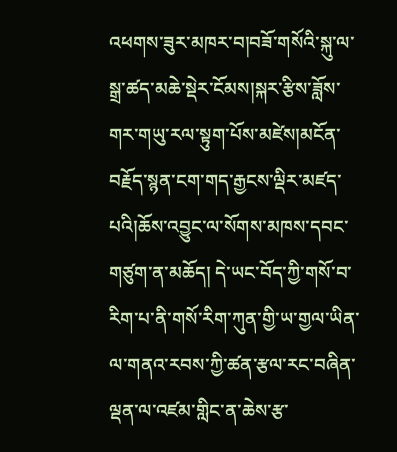འཕགས་ཟུར་མཁར་བ།བཟོ་གསོའི་སྐུ་ལ་སྒྲ་ཚད་མཆེ་སྡེར་ངོམས།སྐར་རྩིས་ཟློས་གར་གཡུ་རལ་སྟུག་པོས་མཛེས།མངོན་བརྗོད་སྙན་ངག་གད་རྒྱངས་ལྡིར་མཛད་པའི།ཆོས་འབྱུང་ལ་སོགས་མཁས་དབང་གཙུག་ན་མཆོད། དེ་ཡང་བོད་ཀྱི་གསོ་བ་རིག་པ་ནི་གསོ་རིག་ཀུན་གྱི་ཡ་གྱལ་ཡིན་ལ་གནའ་རབས་ཀྱི་ཚན་རྩལ་རང་བཞིན་ལྡན་ལ་འཛམ་གླིང་ན་ཆེས་རྩ་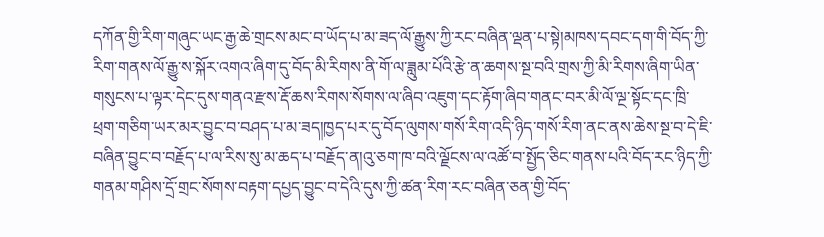དཀོན་གྱི་རིག་གཞུང་ཡང་རྒྱ་ཆེ་གྲངས་མང་བ་ཡོད་པ་མ་ཟད་ལོ་རྒྱུས་ཀྱི་རང་བཞིན་ལྡན་པ་སྟེ།མཁས་དབང་དག་གི་བོད་ཀྱི་རིག་གནས་ལོ་རྒྱུ་ས་སྐོར་འགའ་ཞིག་དུ་བོད་མི་རིགས་ནི་གོ་ལ་ཟླུམ་པོའི་རྩེ་ན་ཆགས་སྔ་བའི་གྲས་ཀྱི་མི་རིགས་ཞིག་ཡིན་གསུངས་པ་ལྟར་དེང་དུས་གནའ་རྫས་རྡོ་ཆས་རིགས་སོགས་ལ་ཞིབ་འཇུག་དང་རྟོག་ཞིབ་གནང་བར་མི་ལོ་ལྔ་སྟོང་དང་ཁྲི་ཕྲག་གཅིག་ཡར་མར་བྱུང་བ་བཤད་པ་མ་ཟད།ཁྱད་པར་དུ་བོད་ལུགས་གསོ་རིག་འདི་ཉིད་གསོ་རིག་ནང་ནས་ཆེས་སྔ་བ་དེ་ཇི་བཞིན་བྱུང་བ་བརྗོད་པ་ལ་རིས་སུ་མ་ཆད་པ་བརྗོད་ན།འུ་ཅག་ཁ་བའི་ལྗོངས་ལ་འཚོ་བ་སྤྱོད་ཅིང་གནས་པའི་བོད་རང་ཉིད་ཀྱི་གནམ་གཤིས་དྲོ་གྲང་སོགས་བརྟག་དཔྱད་བྱུང་བ་དེའི་དུས་ཀྱི་ཚན་རིག་རང་བཞིན་ཅན་གྱི་བོད་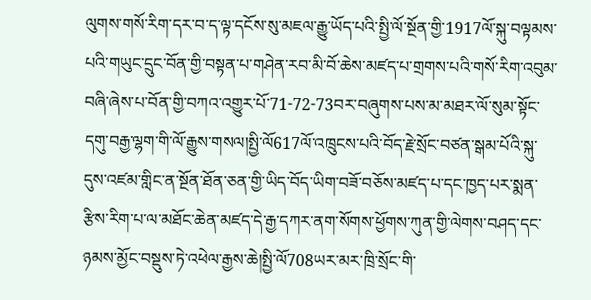ལུགས་གསོ་རིག་དར་བ་ད་ལྟ་དངོས་སུ་མཇལ་རྒྱུ་ཡོད་པའི་སྤྱི་ལོ་སྔོན་གྱི་1917ལོ་སྐུ་བལྟམས་པའི་གཡུང་དྲུང་བོན་གྱི་བསྟན་པ་གཤེན་རབ་མི་བོ་ཆེས་མཛད་པ་གྲགས་པའི་གསོ་རིག་འབུམ་བཞི་ཞེས་པ་བོན་གྱི་བཀའ་འགྱུར་པོ་71-72-73བར་བཞུགས་པས་མ་མཐར་ལོ་སུམ་སྟོང་དགུ་བརྒྱ་ལྷག་གི་ལོ་རྒྱུས་གསལ།སྤྱི་ལོ617ལོ་འཁྲུངས་པའི་བོད་རྗེ་སྲོང་བཙན་སྒམ་པོའི་སྐུ་དུས་འཛམ་གླིང་ན་སྔོན་ཐོན་ཅན་གྱི་ཡིད་བོད་ཡིག་བཟོ་བཅོས་མཛད་པ་དང་ཁྱད་པར་སྨན་རྩིས་རིག་པ་ལ་མཐོང་ཆེན་མཛད་དེ་རྒྱ་དཀར་ནག་སོགས་ཕྱོགས་ཀུན་གྱི་ལེགས་བཤད་དང་ཉམས་མྱོང་བསྡུས་ཏེ་འཕེལ་རྒྱས་ཆེ།སྤྱི་ལོ708ཡར་མར་ཁྲི་སྲོང་གི་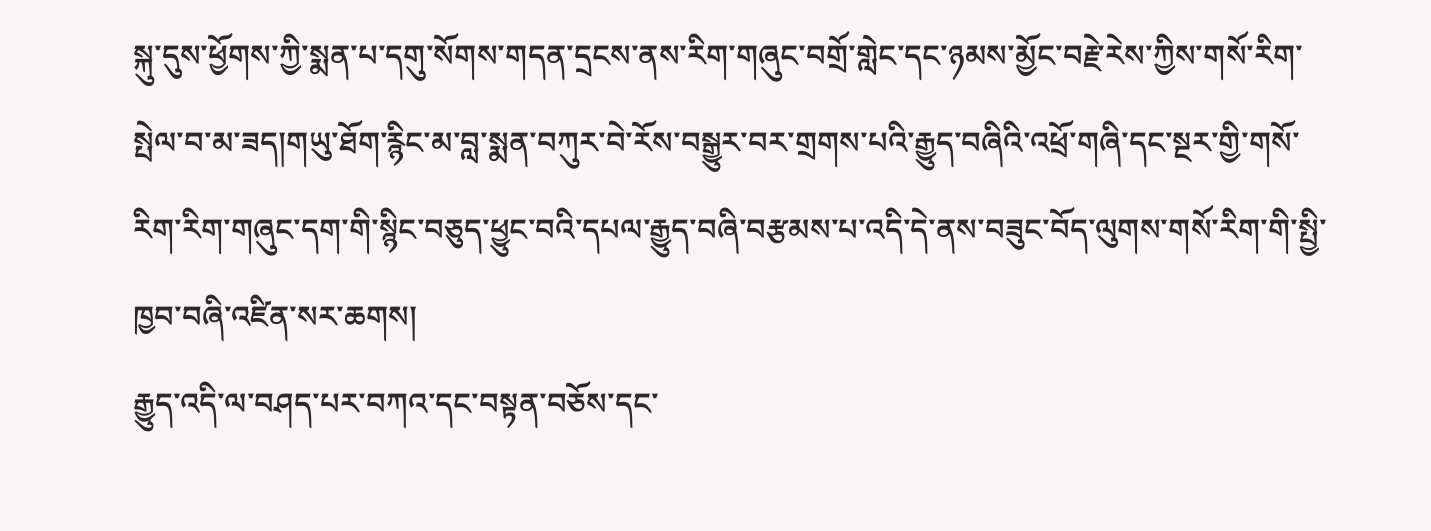སྐུ་དུས་ཕྱོགས་ཀྱི་སྨན་པ་དགུ་སོགས་གདན་དྲངས་ནས་རིག་གཞུང་བགྲོ་གླེང་དང་ཉམས་མྱོང་བརྗེ་རེས་ཀྱིས་གསོ་རིག་སྤེལ་བ་མ་ཟད།གཡུ་ཐོག་རྙིང་མ་བླ་སྨན་བཀུར་བེ་རོས་བསྒྱུར་བར་གྲགས་པའི་རྒྱུད་བཞིའི་འཕྲོ་གཞི་དང་སྔར་གྱི་གསོ་རིག་རིག་གཞུང་དག་གི་སྙིང་བཅུད་ཕྱུང་བའི་དཔལ་རྒྱུད་བཞི་བརྩམས་པ་འདི་དེ་ནས་བཟུང་བོད་ལུགས་གསོ་རིག་གི་སྤྱི་ཁྱབ་བཞི་འཛིན་སར་ཆགས།
རྒྱུད་འདི་ལ་བཤད་པར་བཀའ་དང་བསྟན་བཅོས་དང་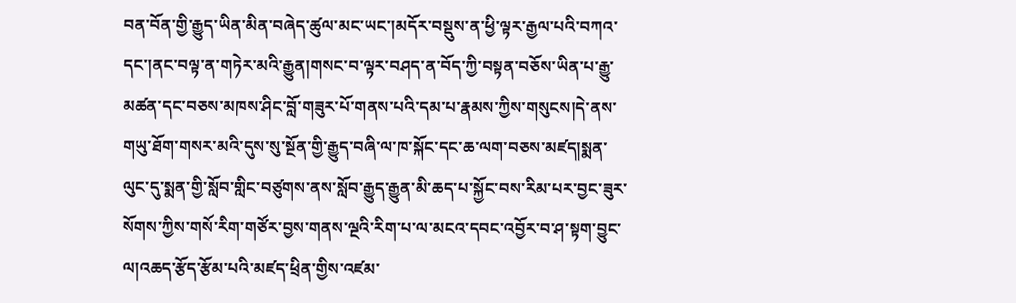བན་བོན་གྱི་རྒྱུད་ཡིན་མིན་བཞེད་ཚུལ་མང་ཡང་།མདོར་བསྡུས་ན་ཕྱི་ལྟར་རྒྱལ་པའི་བཀའ་དང་།ནང་བལྟ་ན་གཏེར་མའི་རྒྱུན།གསང་བ་ལྟར་བཤད་ན་བོད་ཀྱི་བསྟན་བཅོས་ཡིན་པ་རྒྱུ་མཚན་དང་བཅས་མཁས་ཤིང་བློ་གཟུར་པོ་གནས་པའི་དམ་པ་རྣམས་ཀྱིས་གསུངས།དེ་ནས་གཡུ་ཐོག་གསར་མའི་དུས་སུ་སྔོན་གྱི་རྒྱུད་བཞི་ལ་ཁ་སྐོང་དང་ཆ་ལག་བཅས་མཛད།སྨན་ལུང་དུ་སྨན་གྱི་སློབ་གླིང་བཙུགས་ནས་སློབ་རྒྱུད་རྒྱུན་མི་ཆད་པ་སྐྱོང་བས་རིམ་པར་བྱང་ཟུར་སོགས་ཀྱིས་གསོ་རིག་གཙོར་བྱས་གནས་ལྔའི་རིག་པ་ལ་མངའ་དབང་འབྱོར་བ་ཤ་སྟག་བྱུང་ལ།འཆད་རྩོད་རྩོམ་པའི་མཛད་ཕྲིན་གྱིས་འཛམ་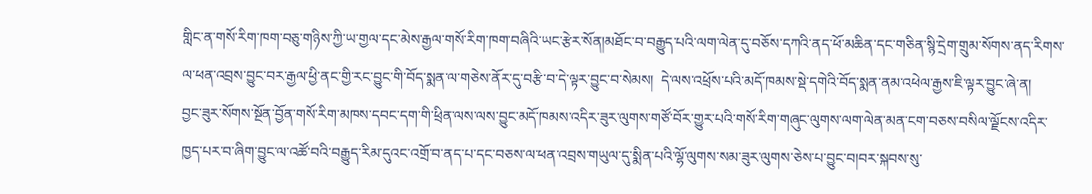གླིང་ན་གསོ་རིག་ཁག་བཅུ་གཉིས་ཀྱི་ཡ་གྱལ་དང་མེས་རྒྱལ་གསོ་རིག་ཁག་བཞིའི་ཡང་རྩེར་སོན།མཐོང་བ་བརྒྱུད་པའི་ལག་ལེན་དུ་བཅོས་དཀའི་ནད་ཕོ་མཆིན་དང་གཅིན་སྙི་དྲེག་གྲུམ་སོགས་ནད་རིགས་ལ་ཕན་འབྲས་བྱུང་བར་རྒྱལ་ཕྱི་ནང་གྱི་རང་བྱུང་གི་བོད་སྨན་ལ་གཅེས་ནོར་དུ་བརྩི་བ་དེ་ལྟར་བྱུང་བ་སེམས།  དེ་ལས་འཕྲོས་པའི་མདོ་ཁམས་སྡེ་དགེའི་བོད་སྨན་ནམ་འཕེལ་རྒྱས་ཇི་ལྟར་བྱུང་ཞེ་ན།
བྱང་ཟུར་སོགས་སྔོན་བྱོན་གསོ་རིག་མཁས་དབང་དག་གི་ཕྲིན་ལས་ལས་བྱུང་མདོ་ཁམས་འདིར་ཟུར་ལུགས་གཙོ་བོར་གྱུར་པའི་གསོ་རིག་གཞུང་ལུགས་ལག་ལེན་མན་ངག་བཅས་བསིལ་ལྗོངས་འདིར་ཁྱད་པར་བ་ཞིག་བྱུང་ལ་འཚོ་བའི་བརྒྱུད་རིམ་དུའང་འགྲོ་བ་ནད་པ་དང་བཅས་ལ་ཕན་འབྲས་གཡུལ་དུ་སྨིན་པའི་ལྷོ་ལུགས་སམ་ཟུར་ལུགས་ཅེས་པ་བྱུང་བ།བར་སྐབས་སུ་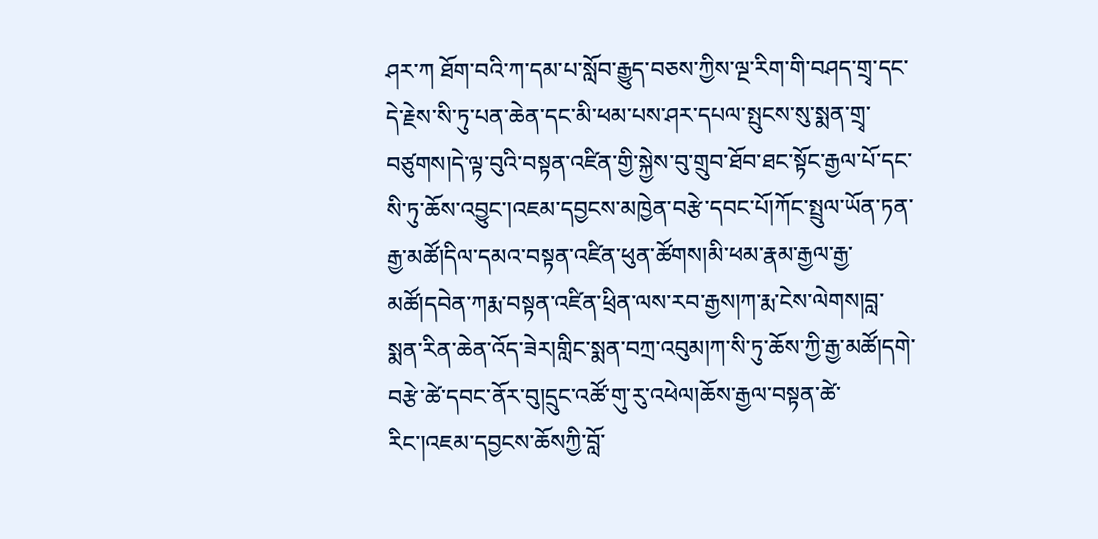ཤར་ཀ ཐོག་བའི་ཀ་དམ་པ་སློབ་རྒྱུད་བཅས་ཀྱིས་ལྔ་རིག་གི་བཤད་གྲྭ་དང་དེ་རྗེས་སི་ཏུ་པན་ཆེན་དང་མི་ཕམ་པས་ཤར་དཔལ་སྤུངས་སུ་སྨན་གྲྭ་བཙུགས།དེ་ལྟ་བུའི་བསྟན་འཛིན་གྱི་སྐྱེས་བུ་གྲུབ་ཐོབ་ཐང་སྟོང་རྒྱལ་པོ་དང་སི་ཏུ་ཆོས་འབྱུང་།འཇམ་དབྱངས་མཁྱེན་བརྩེ་དབང་པོ།ཀོང་སྤྲུལ་ཡོན་ཏན་རྒྱ་མཚོ།དིལ་དམའ་བསྟན་འཛིན་ཕུན་ཚོགས།མི་ཕམ་རྣམ་རྒྱལ་རྒྱ་མཚོ།དབེན་ཀརྨ་བསྟན་འཛིན་ཕྲིན་ལས་རབ་རྒྱས།ཀ་རྨ་ངེས་ལེགས།བླ་སྨན་རིན་ཆེན་འོད་ཟེར།གླིང་སྨན་བཀྲ་འབུམ།ཀ་སི་ཏུ་ཆོས་ཀྱི་རྒྱ་མཚོ།དགེ་བརྩེ་ཚེ་དབང་ནོར་བུ།དྲུང་འཚོ་གུ་རུ་འཕེལ།ཆོས་རྒྱལ་བསྟན་ཚེ་རིང་།འཇམ་དབྱངས་ཆོསཀྱི་བློ་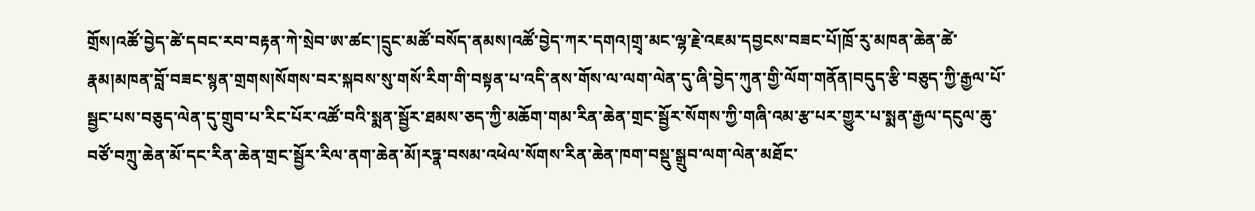གྲོས།འཚོ་བྱེད་ཚེ་དབང་རབ་བརྟན་ཀེ་སྲེབ་ཨ་ཚང་།དྲུང་མཚོ་བསོད་ནམས།འཚོ་བྱེད་ཀར་དགའ།གྲྭ་མང་ལྷ་རྗེ་འཇམ་དབྱངས་བཟང་པོ།ཁྲོ་རུ་མཁན་ཆེན་ཚེ་རྣམ།མཁན་བློ་བཟང་སྙན་གྲགས།སོགས་བར་སྐབས་སུ་གསོ་རིག་གི་བསྟན་པ་འདི་ནས་གོས་ལ་ལག་ལེན་དུ་ཞི་བྱེད་ཀུན་གྱི་ལོག་གནོན།བདུད་རྩི་བཅུད་ཀྱི་རྒྱལ་པོ་སྦྱང་པས་བཅུད་ལེན་དུ་གྲུབ་པ་རིང་པོར་འཚོ་བའི་སྨན་སྦྱོར་ཐམས་ཅད་ཀྱི་མཆོག་གམ་རིན་ཆེན་གྲང་སྦྱོར་སོགས་ཀྱི་གཞི་འམ་རྩ་པར་གྱུར་པ་སྨན་རྒྱལ་དངུལ་ཆུ་བཙོ་བཀྲུ་ཆེན་མོ་དང་རིན་ཆེན་གྲང་སྦྱོར་རིལ་ནག་ཆེན་མོ།རཏྣ་བསམ་འཕེལ་སོགས་རིན་ཆེན་ཁག་བསྡུ་སྒྲུབ་ལག་ལེན་མཐོང་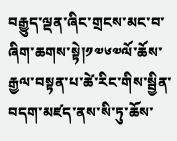བརྒྱུད་ལྡན་ཞིང་གྲངས་མང་བ་ཞིག་ཆགས་སྟེ།༡༧༦༧ལོ་ཆོས་རྒྱལ་བསྟན་པ་ཚེ་རིང་གིས་སྦྱིན་བདག་མཛད་ནས་སི་ཏུ་ཆོས་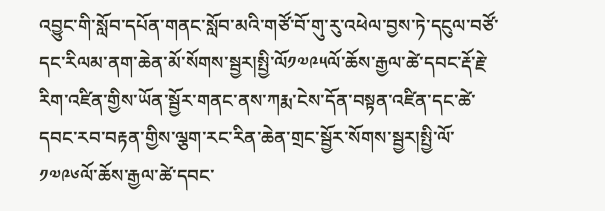འབྱུང་གི་སློབ་དཔོན་གནང་སློབ་མའི་གཙོ་བོ་གུ་རུ་འཕེལ་བྱས་ཏེ་དངུལ་བཙོ་དང་རིལམ་ནག་ཆེན་མོ་སོགས་སྦྱར།སྤྱི་ལོ༡༧༩༥ལོ་ཆོས་རྒྱལ་ཚེ་དབང་རྡོ་རྗེ་རིག་འཛིན་གྱིས་ཡོན་སྦྱོར་གནང་ནས་ཀརྨ་ངེས་དོན་བསྟན་འཛིན་དང་ཚེ་དབང་རབ་བརྟན་གྱིས་ལྕག་རང་རིན་ཆེན་གྲང་སྦྱོར་སོགས་སྦྱར།སྤྱི་ལོ་༡༧༩༦ལོ་ཆོས་རྒྱལ་ཚེ་དབང་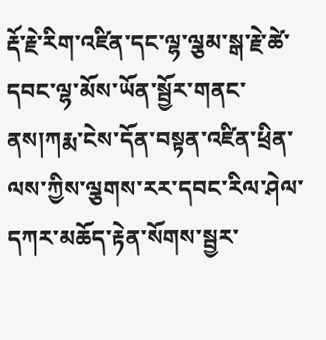རྡོ་རྗེ་རིག་འཛིན་དང་ལྷ་ལྕམ་སྒ་རྗེ་ཚེ་དབང་ལྷ་མོས་ཡོན་སྦྱོར་གནང་ནས།ཀརྨ་ངེས་དོན་བསྟན་འཛིན་ཕྲིན་ལས་ཀྱིས་ལྕགས་རར་དབང་རིལ་ཤེལ་དཀར་མཆོད་རྟེན་སོགས་སྦྱར་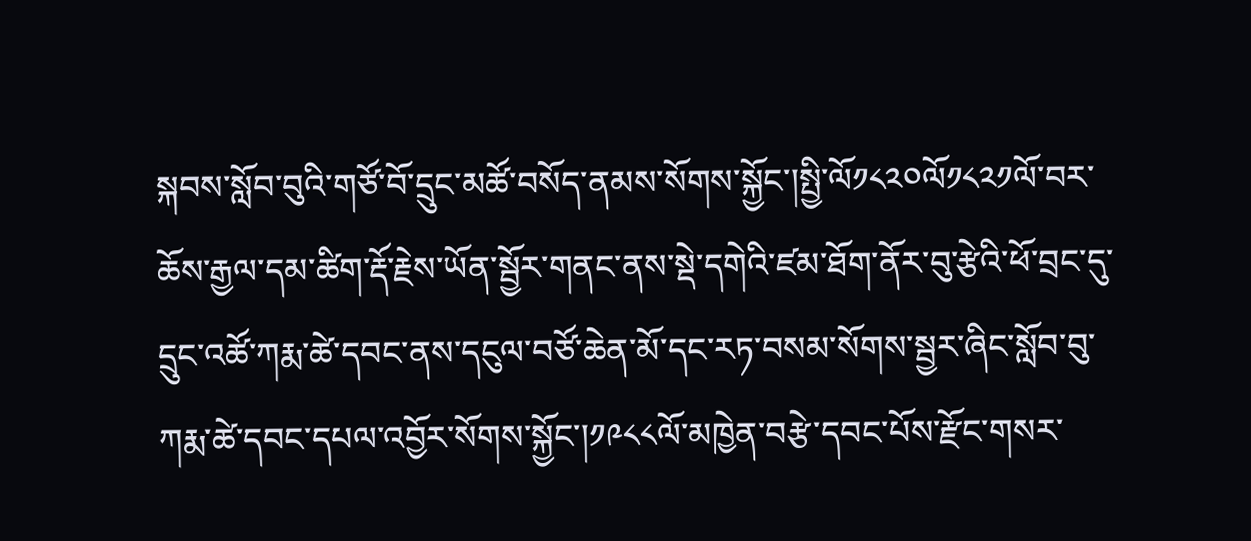སྐབས་སློབ་བུའི་གཙོ་བོ་དྲུང་མཚོ་བསོད་ནམས་སོགས་སྐྱོང་།སྤྱི་ལོ༡༨༢༠ལོ༡༨༢༡ལོ་བར་ཆོས་རྒྱལ་དམ་ཚིག་རྡོ་རྗེས་ཡོན་སྦྱོར་གནང་ནས་སྡེ་དགེའི་ཛམ་ཐོག་ནོར་བུ་རྩེའི་ཕོ་བྲང་དུ་དྲུང་འཚོ་ཀརྨ་ཚེ་དབང་ནས་དངུལ་བཙོ་ཆེན་མོ་དང་རཏ་བསམ་སོགས་སྦྱར་ཞིང་སློབ་བུ་ཀརྨ་ཚེ་དབང་དཔལ་འབྱོར་སོགས་སྐྱོང་།༡༩༨༨ལོ་མཁྱེན་བརྩེ་དབང་པོས་རྫོང་གསར་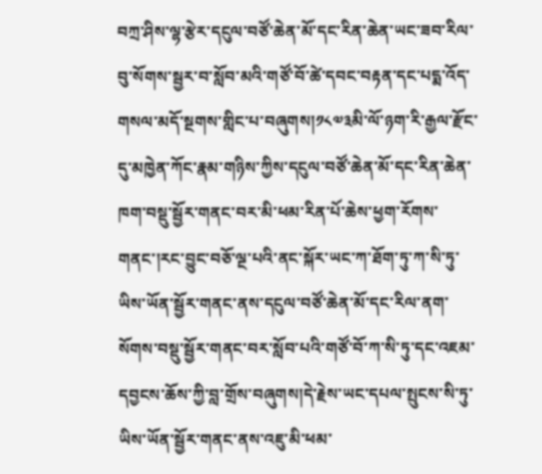བཀྲ་ཤིས་ལྷ་རྩེར་དངུལ་བཙོ་ཆེན་མོ་དང་རིན་ཆེན་ཡང་ཟབ་རིལ་བུ་སོགས་སྦྱར་བ་སློབ་མའི་གཙོ་བོ་ཚེ་དབང་བརྟན་དང་པདྨ་འོད་གསལ་མདོ་སྔགས་གླིང་པ་བཞུགས།༡༨༧༣མི་ལོ་ཉག་རི་རྒྱལ་རྫོང་དུ་མཁྱེན་ཀོང་རྣམ་གཉིས་ཀྱིས་དངུལ་བཙོ་ཆེན་མོ་དང་རིན་ཆེན་ཁག་བསྡུ་སྦྱོར་གནང་བར་མི་ཕམ་རིན་པོ་ཆེས་ཕྱག་རོགས་གནང་།རང་བྱུང་བཅོ་ལྔ་པའི་ནང་སྐོར་ཡང་ཀ་ཐོག་ཏུ་ཀ་སི་ཏུ་ཡིས་ཡོན་སྦྱོར་གནང་ནས་དངུལ་བཙོ་ཆེན་མོ་དང་རིལ་ནག་སོགས་བསྡུ་སྦྱོར་གནང་བར་སློབ་པའི་གཙོ་བོ་ཀ་སི་ཏུ་དང་འཇམ་དབྱངས་ཆོས་ཀྱི་བླ་གྲོས་བཞུགས།དེ་རྗེས་ཡང་དཔལ་སྤུངས་སི་ཏུ་ཡིས་ཡོན་སྦྱོར་གནང་ནས་འཇུ་མི་ཕམ་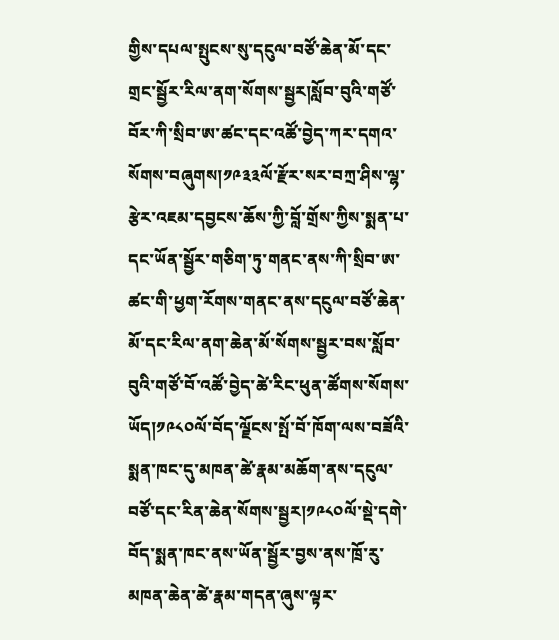གྱིས་དཔལ་སྤུངས་སུ་དངུལ་བཙོ་ཆེན་མོ་དང་གྲང་སྦྱོར་རིལ་ནག་སོགས་སྦྱར།སློབ་བུའི་གཙོ་བོར་ཀི་སྲིབ་ཨ་ཚང་དང་འཚོ་བྱེད་ཀར་དགའ་སོགས་བཞུགས།༡༩༣༣ལོ་རྫོར་སར་བཀྲ་ཤིས་ལྷ་རྩེར་འཇམ་དབྱངས་ཆོས་ཀྱི་བློ་གྲོས་ཀྱིས་སྨན་པ་དང་ཡོན་སྦྱོར་གཅིག་ཏུ་གནང་ནས་ཀི་སྲིབ་ཨ་ཚང་གི་ཕྱག་རོགས་གནང་ནས་དངུལ་བཙོ་ཆེན་མོ་དང་རིལ་ནག་ཆེན་མོ་སོགས་སྦྱར་བས་སློབ་བུའི་གཙོ་བོ་འཚོ་བྱེད་ཚེ་རིང་ཕུན་ཚོགས་སོགས་ཡོད།༡༩༨༠ལོ་བོད་ལྗོངས་སྤོ་བོ་ཁོག་ལས་བཟོའི་སྨན་ཁང་དུ་མཁན་ཚེ་རྣམ་མཆོག་ནས་དངུལ་བཙོ་དང་རིན་ཆེན་སོགས་སྦྱར།༡༩༨༠ལོ་སྡེ་དགེ་བོད་སྨན་ཁང་ནས་ཡོན་སྦྱོར་བྱས་ནས་ཁྲོ་རུ་མཁན་ཆེན་ཚེ་རྣམ་གདན་ཞུས་ལྟར་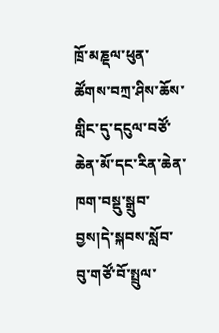ཁྲོ་མཎྡལ་ཕུན་ཚོགས་བཀྲ་ཤིས་ཆོས་གླིང་དུ་དངུལ་བཙོ་ཆེན་མོ་དང་རིན་ཆེན་ཁག་བསྡུ་སྒྲུབ་བྱས།དེ་སྐབས་སློབ་བུ་གཙོ་བོ་སྤྲུལ་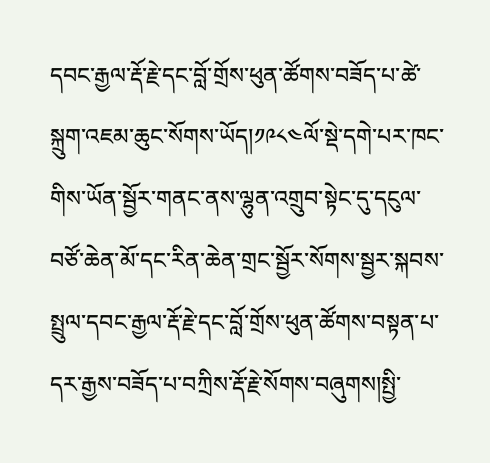དབང་རྒྱལ་རྡོ་རྗེ་དང་བློ་གྲོས་ཕུན་ཚོགས་བཟོད་པ་ཚེ་སྐྲུག་འཇམ་ཆུང་སོགས་ཡོད།༡༩༨༤ལོ་སྡེ་དགེ་པར་ཁང་གིས་ཡོན་སྦྱོར་གནང་ནས་ལྷུན་འགྲུབ་སྟེང་དུ་དངུལ་བཙོ་ཆེན་མོ་དང་རིན་ཆེན་གྲང་སྦྱོར་སོགས་སྦྱར་སྐབས་སྤྲུལ་དབང་རྒྱལ་རྡོ་རྗེ་དང་བློ་གྲོས་ཕུན་ཚོགས་བསྟན་པ་དར་རྒྱས་བཟོད་པ་བཀྲིས་རྡོ་རྗེ་སོགས་བཞུགས།སྤྱི་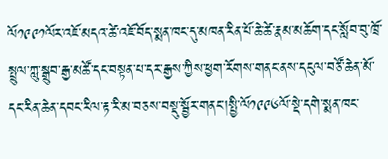ལོ༡༩༩༡ལོར་འཇོ་མདའ་ཚེ་འཇོ་བོད་སྨན་ཁང་དུ་མཁན་རིན་པོ་ཆེ་ཚེ་རྣམ་མཆོག་དང་སློབ་བུ་ཁྲོ་སྤྲུལ་ཀླུ་སྒྲུབ་རྒྱ་མཚོ་དང་བསྟན་པ་དར་རྒྱས་ཀྱིས་ཕྱག་རོགས་གནང་ནས་དངུལ་བཙོ་ཆེན་མོ་དང་རིན་ཆེན་དབང་རིལ་རྟ་རི་མ་བཅས་བསྡུ་སྦྱོར་གནང་།སྤྱི་ལོ༡༩༩༦ལོ་སྡེ་དགེ་སྨན་ཁང་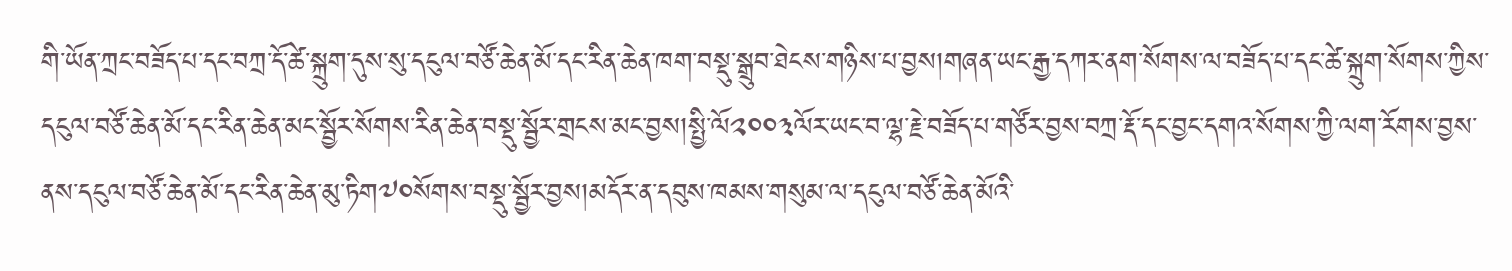གི་ཡོན་ཀྲང་བཟོད་པ་དང་བཀྲ་དོ་ཚེ་སྐྲུག་དུས་སུ་དངུལ་བཙོ་ཆེན་མོ་དང་རིན་ཆེན་ཁག་བསྡུ་སྒྲུབ་ཐེངས་གཉིས་པ་བྱས།གཞན་ཡང་རྒྱ་དཀར་ནག་སོགས་ལ་བཟོད་པ་དང་ཚེ་སྐྲུག་སོགས་ཀྱིས་དངུལ་བཙོ་ཆེན་མོ་དང་རིན་ཆེན་མང་སྦྱོར་སོགས་རིན་ཆེན་བསྡུ་སྦྱོར་གྲངས་མང་བྱས།སྤྱི་ལོ༢༠༠༣ལོར་ཡང་བ་ལྷ་རྗེ་བཟོད་པ་གཙོར་བྱས་བཀྲ་རྡོ་དང་བྱང་དགའ་སོགས་ཀྱི་ལག་རོགས་བྱས་ནས་དངུལ་བཙོ་ཆེན་མོ་དང་རིན་ཆེན་མུ་ཏིག༧༠སོགས་བསྡུ་སྦྱོར་བྱས།མདོར་ན་དབུས་ཁམས་གསུམ་ལ་དངུལ་བཙོ་ཆེན་མོའི་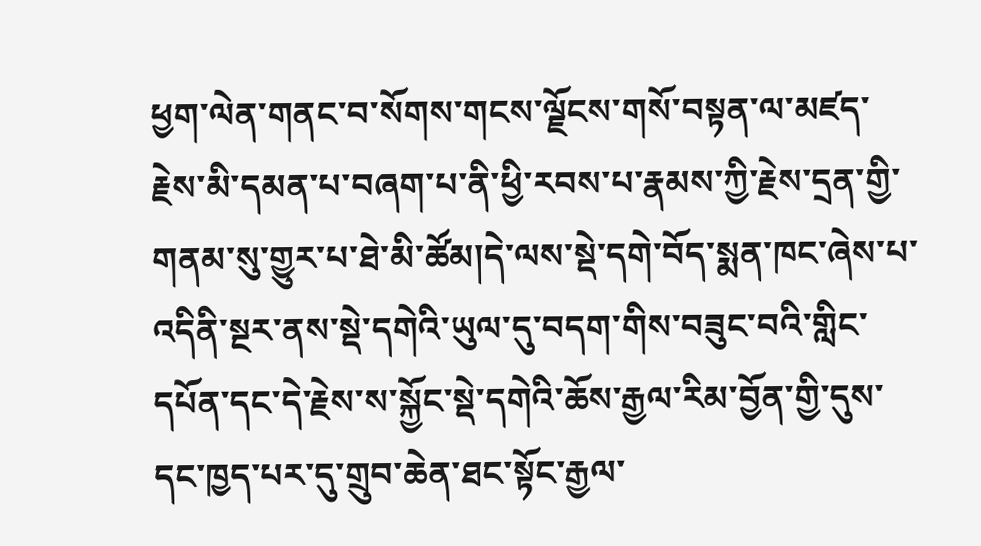ཕྱག་ལེན་གནང་བ་སོགས་གངས་ལྗོངས་གསོ་བསྟན་ལ་མཛད་རྗེས་མི་དམན་པ་བཞག་པ་ནི་ཕྱི་རབས་པ་རྣམས་ཀྱི་རྗེས་དྲན་གྱི་གནམ་སུ་གྱུར་པ་ཐེ་མི་ཚོམ།དེ་ལས་སྡེ་དགེ་བོད་སྨན་ཁང་ཞེས་པ་འདིནི་སྔར་ནས་སྡེ་དགེའི་ཡུལ་དུ་བདག་གིས་བཟུང་བའི་གླིང་དཔོན་དང་དེ་རྗེས་ས་སྐྱོང་སྡེ་དགེའི་ཆོས་རྒྱལ་རིམ་བྱོན་གྱི་དུས་དང་ཁྱད་པར་དུ་གྲུབ་ཆེན་ཐང་སྟོང་རྒྱལ་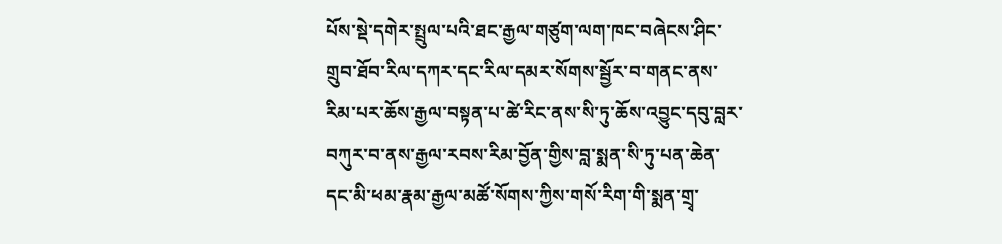པོས་སྡེ་དགེར་སྤྲུལ་པའི་ཐང་རྒྱལ་གཙུག་ལག་ཁང་བཞེངས་ཤིང་གྲུབ་ཐོབ་རིལ་དཀར་དང་རིལ་དམར་སོགས་སྦྱོར་བ་གནང་ནས་རིམ་པར་ཆོས་རྒྱལ་བསྟན་པ་ཚེ་རིང་ནས་སི་ཏུ་ཆོས་འབྱུང་དབུ་བླར་བཀུར་བ་ནས་རྒྱལ་རབས་རིམ་བྱོན་གྱིས་བླ་སྨན་སི་ཏུ་པན་ཆེན་དང་མི་ཕམ་རྣམ་རྒྱལ་མཚོ་སོགས་ཀྱིས་གསོ་རིག་གི་སྨན་གྲྭ་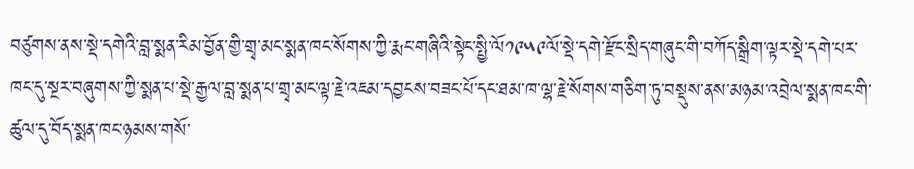བཙུགས་ནས་སྡེ་དགེའི་བླ་སྨན་རིམ་བྱོན་གྱི་གྲྭ་མང་སྨན་ཁང་སོགས་ཀྱི་རྨང་གཞིའི་སྟེང་སྤྱི་ལོ༡༩༥༩ལོ་སྡེ་དགེ་རྫོང་སྲིད་གཞུང་གི་བཀོད་སྒྲིག་ལྟར་སྡེ་དགེ་པར་ཁང་དུ་སྔར་བཞུགས་ཀྱི་སྨན་པ་སྡེ་རྒྱལ་བླ་སྨན་པ་གྲྭ་མང་ལྟ་རྗེ་འཇམ་དབྱངས་བཟང་པོ་དང་ཐམ་ཁ་ལྷ་རྗེ་སོགས་གཅིག་ཏུ་བསྡུས་ནས་མཉམ་འབྲེལ་སྨན་ཁང་གི་ཚུལ་དུ་བོད་སྨན་ཁང་ཉམས་གསོ་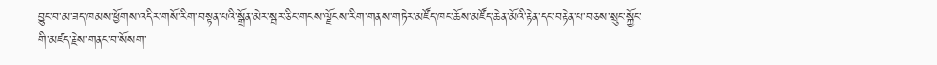བྱུང་བ་མ་ཟད་ཁམས་ཕྱོགས་འདིར་གསོ་རིག་བསྟན་པའི་སྒྲོན་མེར་སྦར་ཅིང་གངས་ལྗོངས་རིག་གནས་གཏེར་མཛོད་ཁང་ཆོས་མཛོད་ཆེན་མོའི་རྟེན་དང་བརྟེན་པ་བཅས་སྲུང་སྐྱོང་གི་མཛད་རྗེས་གནང་བ་སོསག་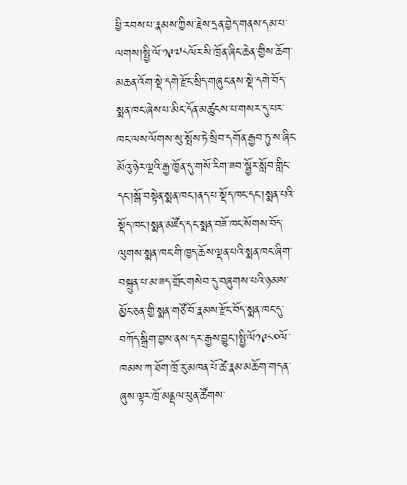ཕྱི་རབས་པ་རྣམས་ཀྱིས་རྗེས་དྲན་བྱེད་གནས་དམ་པ་ལགས།སྤྱི་ལོ་༡༩༧༨ལོར་སི་ཁྲོན་ཞིང་ཆེན་གྱིས་ཆོག་མཆན་འོག་སྡེ་དགེ་རྫོང་སྲིད་གཞུང་ནས་སྡེ་དགེ་བོད་སྨན་ཁང་ཞེས་པ་མིང་དོན་མཚུངས་པ་གསར་དུ་པར་ཁང་ལས་ལོགས་སུ་སྤོས་ཏེ་སྲིབ་དགོན་རྒྱབ་ཏུ་ས་ཞིང་མོའུ་ཉེར་ལྔའི་རྒྱ་ཁྱོན་དུ་གསོ་རིག་ཟབ་སྦྱོར་སློབ་གླིང་དང་།སྒོ་བསྟེན་སྨན་ཁང་།ནད་པ་སྡོད་ཁང་དང་།སྨན་པའི་སྡོད་ཁང་།སྨན་མཛོད་དང་སྨན་བཟོ་ཁང་སོགས་བོད་ལུགས་སྨན་ཁང་གི་ཁྱད་ཆོས་ལྡན་པའི་སྨན་ཁང་ཞིག་བསྐྲུན་པ་མ་ཟད་གྲོང་གསེབ་དུ་བཞུགས་པའི་ཉམས་མྱོང་ཅན་གྱི་སྨན་གཙོ་བོ་རྣམས་རྫོང་བོད་སྨན་ཁང་དུ་བཀོད་སྒྲིག་བྱས་ནས་དར་རྒྱས་བྱུང་།སྤྱི་ལོ༡༩༨༠ལོ་ཁམས་ཀ་ཐོག་ཁྲོ་རུ་མཁན་པོ་ཚེ་རྣམ་མཆོག་གདན་ཞུས་ལྟར་ཁྲོ་མནྡལ་ཕུན་ཚོགས་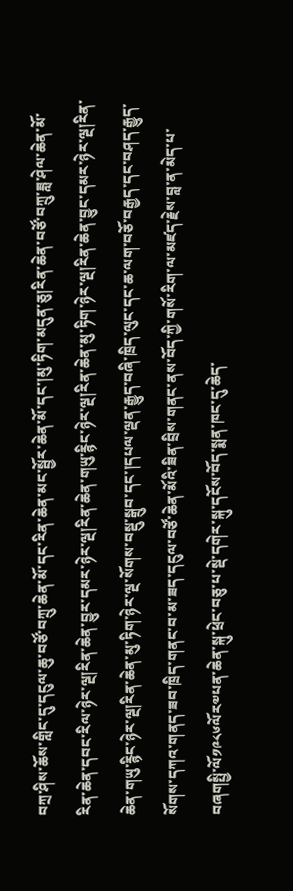བཀྲ་ཤིས་ཆོས་གླིང་དུ་དངུལ་ཆུ་བཙོ་བཀྲུ་ཆེན་མོ་དང་རིན་ཆེན་མང་སྦྱོར་ཆེན་མོ་དང་།མུ་ཏིག་མདུན་ཅུ།རིན་ཆེན་བཙོ་བཀྲུ་ཟླ་ཤེལ་ཆེན་མོ་རིན་ཆེན་དབང་རིལ་ཉེར་ལྔ།རིན་ཆེན་བྱུར་དམར་ཉེར་ལྔ།རིན་ཆེན་གཡུ་རྙིང་ཉེར་ལྔ།རིན་ཆེན་མུ་ཏིག་ཉེར་ལྔ།རིན་ཆེན་བྱུང་དམར་ཉེར་ལྔ།རིན་ཆེན་གཡུ་རྙིང་ཉེར་ལྔ།རིན་ཆེན་མུ་ཏིག་ཉེར་ལྔ་སོགས་བསྡུ་སྒྲུབ་དང་།དཔལ་ལྡན་རྒྱུད་བཞི་ཁྲིད་ལུང་དང་ཆ་ལག་བཅོ་བརྒྱད་དང་བཤད་རྒྱུད་སོགས་དཀའ་གནད་ཟབ་ཁྲིད་གནང་བ་མ་ཟད་དངུལ་བཙོ་ཆེན་མོའི་ཟིན་བྲིས་གནང་ནས་བོད་ཀྱི་གསོ་རིག་ལ་མཛད་རྗེས་བླ་ན་མེད་པ་བཞགསྤྱི་ལོ༡༩༨༦ལོར༧པན་ཆེན་སྐུ་ཕྲེང་བཅུ་པ་སྡེ་དགེར་སྐུ་དངོས་བོད་སྨན་ཁང་དུ་ཆེད་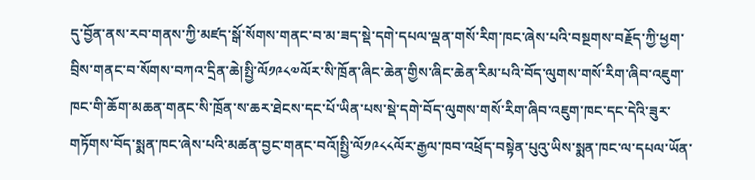དུ་བྱོན་ནས་རབ་གནས་ཀྱི་མཛད་སྒོ་སོགས་གནང་བ་མ་ཟད་སྡེ་དགེ་དཔལ་ལྡན་གསོ་རིག་ཁང་ཞེས་པའི་བསྔགས་བརྗོད་ཀྱི་ཕྱག་བྲིས་གནང་བ་སོགས་བཀའ་དྲིན་ཆེ།སྤྱི་ལོ༡༩༨༧ལོར་སི་ཁྲོན་ཞིང་ཆེན་གྱིས་ཞིང་ཆེན་རིམ་པའི་བོད་ལུགས་གསོ་རིག་ཞིབ་འཇུག་ཁང་གི་ཆོག་མཆན་གནང་སི་ཁྲོན་ས་ཆར་ཐེངས་དང་པོ་ཡིན་པས་སྡེ་དགེ་བོད་ལུགས་གསོ་རིག་ཞིབ་འཇུག་ཁང་དང་དེའི་ཟུར་གཏོགས་བོད་སྨན་ཁང་ཞེས་པའི་མཚན་བྱང་གནང་བའོ།སྤྱི་ལོ༡༩༨༨ལོར་རྒྱལ་ཁབ་འཕྲོད་བསྟེན་པུའུ་ཡིས་སྨན་ཁང་ལ་དཔལ་ཡོན་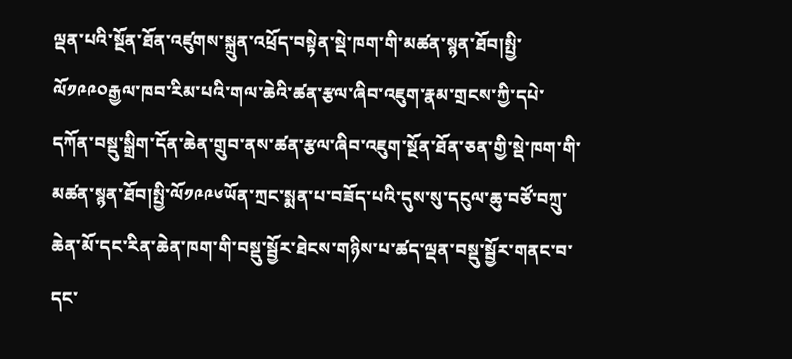ལྡན་པའི་སྔོན་ཐོན་འཛུགས་སྐྲུན་འཕྲོད་བསྟེན་སྡེ་ཁག་གི་མཚན་སྙན་ཐོབ།སྤྱི་ལོ༡༩༩༠རྒྱལ་ཁབ་རིམ་པའི་གལ་ཆེའི་ཚན་རྩལ་ཞིབ་འཇུག་རྣམ་གྲངས་ཀྱི་དཔེ་དཀོན་བསྡུ་སྒྲིག་དོན་ཆེན་གྲུབ་ནས་ཚན་རྩལ་ཞིབ་འཇུག་སྔོན་ཐོན་ཅན་གྱི་སྡེ་ཁག་གི་མཚན་སྙན་ཐོབ།སྤྱི་ལོ༡༩༩༦ཡོན་ཀྲང་སྨན་པ་བཟོད་པའི་དུས་སུ་དངུལ་ཆུ་བཙོ་བཀྲུ་ཆེན་མོ་དང་རིན་ཆེན་ཁག་གི་བསྡུ་སྦྱོར་ཐེངས་གཉིས་པ་ཚད་ལྡན་བསྡུ་སྦྱོར་གནང་བ་དང་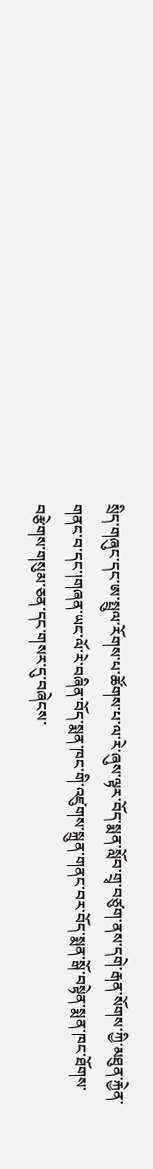སྲིད་གཞུང་དང་ཨ་སྤྲུལ་རོགས་པ་ཚོགས་པ་ལ་རེ་ཞུས་ལྟར་བོད་སྨན་སློབ་གྲྭ་བཙུག་ནས་དགེ་རྒན་སོགས་ཀྱི་མཐུན་རྐྱེན་གནང་བ་དང་།གཞན་ཡང་ལོ་རེ་བཞིན་བོད་སྨན་ཁང་གི་འཛུགས་སྐྲུན་གནང་བར་བོད་སྨན་སྒོ་བསྟེན་སྨན་ཁང་ཐོགས་བརྩེགས་གསུམ་ཅན་དང་གསར་དུ་བཞེངས་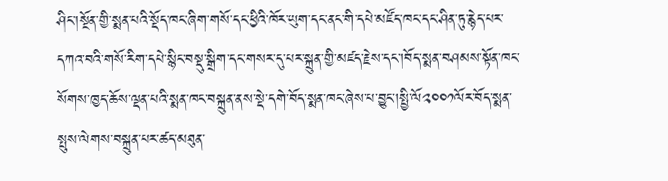ཤིང་།སྔོན་གྱི་སྨན་པའི་སྡོད་ཁང་ཞིག་གསོ་དང་ཕྱིའི་ཁོར་ཡུག་དང་ནང་གི་དཔེ་མཛོད་ཁང་དང་ཤིན་ཏུ་རྙེད་པར་དཀའ་བའི་གསོ་རིག་དཔེ་སྙིང་བསྡུ་སྒྲིག་དང་གསར་དུ་པར་སྐྲུན་གྱི་མཛད་རྗེས་དང་།བོད་སྨན་བཤམས་སྟོན་ཁང་སོགས་ཁྱད་ཆོས་ལྡན་པའི་སྨན་ཁང་བསྐྲུན་ནས་སྡེ་དགེ་བོད་སྨན་ཁང་ཞེས་པ་བྱུང་།སྤྱི་ལོ༢༠༠༡ལོར་བོད་སྨན་སྤུས་ལེགས་བསྐྲུན་པར་ཚད་མཐུན་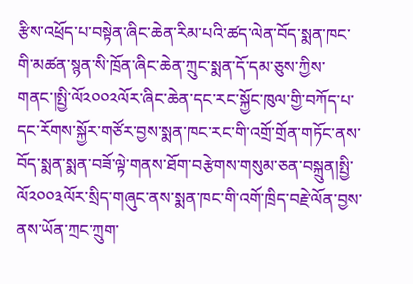རྩིས་འཕྲོད་པ་བསྟེན་ཞིང་ཆེན་རིམ་པའི་ཚད་ལེན་བོད་སྨན་ཁང་གི་མཚན་སྙན་སི་ཁྲོན་ཞིང་ཆེན་ཀྲུང་སྨན་དོ་དམ་ཅུས་ཀྱིས་གནང་།སྤྱི་ལོ༢༠༠༢ལོར་ཞིང་ཆེན་དང་རང་སྐྱོང་ཁུལ་གྱི་བཀོད་པ་དང་རོགས་སྐྱོར་གཙོར་བྱས་སྨན་ཁང་རང་གི་འགྲོ་གྲོན་གཏོང་ནས་བོད་སྨན་སྨན་བཟོ་ལྟེ་གནས་ཐོག་བརྩེགས་གསུམ་ཅན་བསྐྲུན།སྤྱི་ལོ༢༠༠༣ལོར་སྲིད་གཞུང་ནས་སྨན་ཁང་གི་འགོ་ཁྲིད་བརྗེ་ལོན་བྱས་ནས་ཡོན་ཀྲང་ཀྲུག་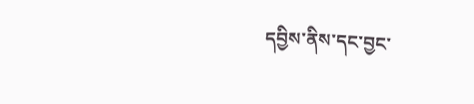དབྱིས་ནིས་དང་བྱང་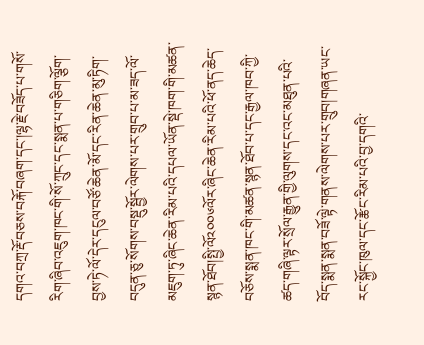དགའ་བཀྲ་རྡོ་བཅས་བརྐོ་བཞག་དང་།ལྷ་རྗེ་བཟོད་པ་གསོ་རིག་ཞིབ་འཇུག་ཁང་གི་སོ་ཀྲུང་དང་སྨན་པ་གཅིག་ལྕོག་བྱས་ཏེ་ལོ་དེར་དངུལ་བཙོ་ཆེན་མོ་དང་རིན་ཆེན་མུ་ཏིག་བདུན་ཅུ་སོགས་བསྡུ་སྦྱོར་ལེགས་པར་གྲུབ་པ་མ་ཟད་ལོ་མཇུག་ཏུ་ཞིང་ཆེན་རིམ་པའི་དཔལ་ཡོན་སྡེ་ཁག་གི་མཚན་སྙན་ཐོབ།སྤྱི་ལོ༢༠༠༦ལོར་ཞིང་ཆེན་རིམ་པའི་ཕོ་ནད་ཆེད་བཅོས་སྨན་ཁང་གི་མཚན་སྙན་ཐོབ་པ་དང་རྒྱལ་ཁབ་ཀྱི་ཚད་གཞི་ལྟར་སྲོལ་རྒྱུན་གྱི་ལུགས་དང་འང་མཐུན་པའི་བོད་སྨན་སྨན་བཟོ་ལྟེ་གནས་ལེགས་པར་གྲུབ།གཞན་ཡང་རང་སྐྱོང་ཁུལ་དང་རྪོང་རིམ་པའི་བྱ་དགའི་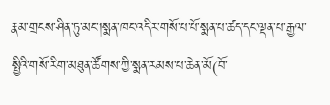རྣམ་གྲངས་ཤིན་ཏུ་མང་།སྨན་ཁང་འདིར་གསོ་པ་པོ་སྨན་པ་ཚད་དང་ལྡན་པ་རྒྱལ་སྤྱིའི་གསོ་རིག་མཐུན་ཚོགས་ཀྱི་སྨན་རམས་པ་ཆེན་མོ(བོ་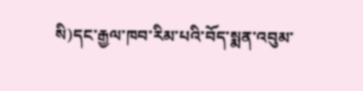སི)དང་རྒྱལ་ཁབ་རིམ་པའི་བོད་སྨན་འབུམ་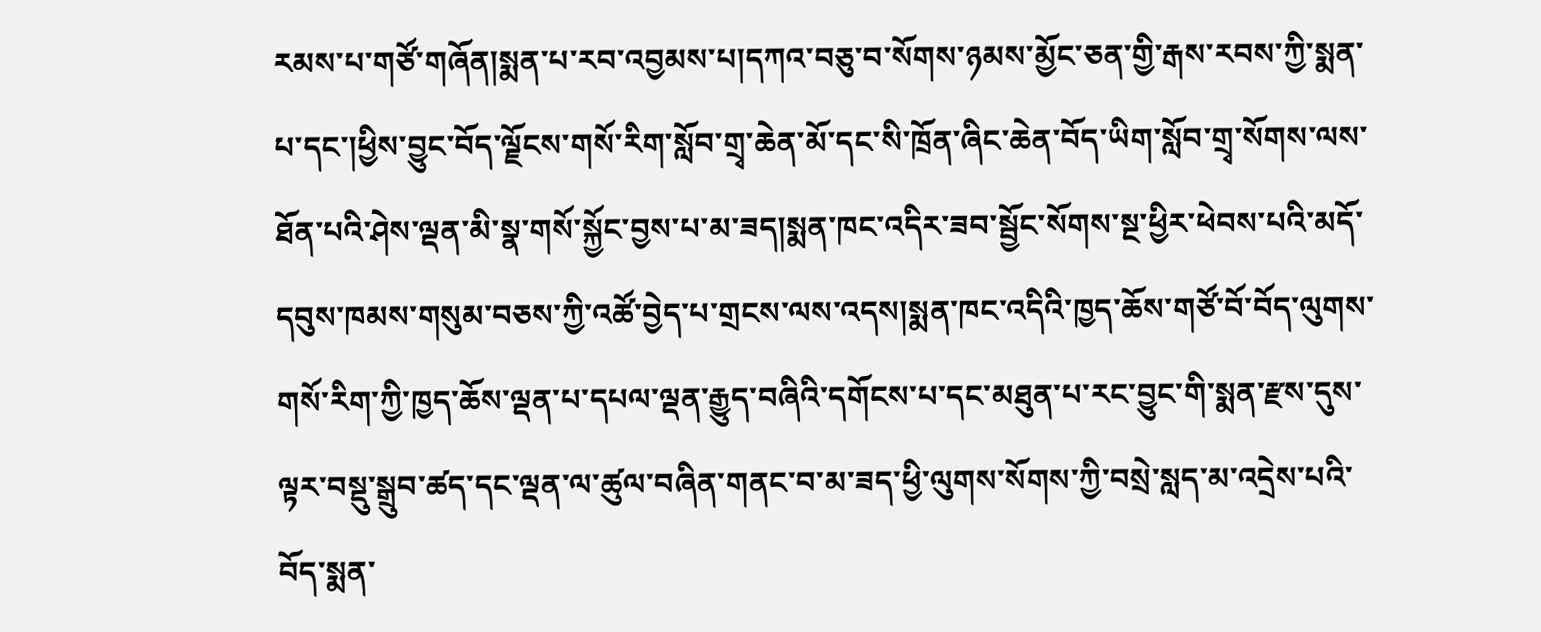རམས་པ་གཙོ་གཞོན།སྨན་པ་རབ་འབྱམས་པ།དཀའ་བཅུ་བ་སོགས་ཉམས་མྱོང་ཅན་གྱི་རྒས་རབས་ཀྱི་སྨན་པ་དང་།ཕྱིས་བྱུང་བོད་ལྗོངས་གསོ་རིག་སློབ་གྲྭ་ཆེན་མོ་དང་སི་ཁྲོན་ཞིང་ཆེན་བོད་ཡིག་སློབ་གྲྭ་སོགས་ལས་ཐོན་པའི་ཤེས་ལྡན་མི་སྣ་གསོ་སྐྱོང་བྱས་པ་མ་ཟད།སྨན་ཁང་འདིར་ཟབ་སྦྱོང་སོགས་སྔ་ཕྱིར་ཕེབས་པའི་མདོ་དབུས་ཁམས་གསུམ་བཅས་ཀྱི་འཚོ་བྱེད་པ་གྲངས་ལས་འདས།སྨན་ཁང་འདིའི་ཁྱད་ཆོས་གཙོ་བོ་བོད་ལུགས་གསོ་རིག་ཀྱི་ཁྱད་ཆོས་ལྡན་པ་དཔལ་ལྡན་རྒྱུད་བཞིའི་དགོངས་པ་དང་མཐུན་པ་རང་བྱུང་གི་སྨན་རྫས་དུས་ལྟར་བསྡུ་སྒྲུབ་ཚད་དང་ལྡན་ལ་ཚུལ་བཞིན་གནང་བ་མ་ཟད་ཕྱི་ལུགས་སོགས་ཀྱི་བསྲེ་སླད་མ་འདྲེས་པའི་བོད་སྨན་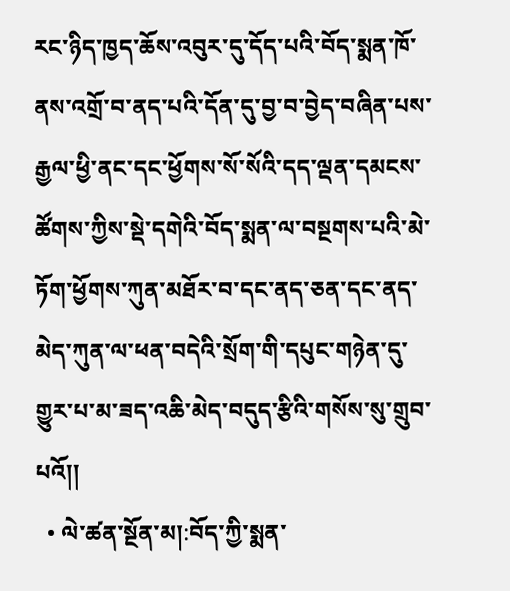རང་ཉིད་ཁྱད་ཆོས་འབུར་དུ་དོད་པའི་བོད་སྨན་ཁོ་ནས་འགྲོ་བ་ནད་པའི་དོན་དུ་བྱ་བ་བྱེད་བཞིན་པས་རྒྱལ་ཕྱི་ནང་དང་ཕྱོགས་སོ་སོའི་དད་ལྡན་དམངས་ཚོགས་ཀྱིས་སྡེ་དགེའི་བོད་སྨན་ལ་བསྔགས་པའི་མེ་ཏོག་ཕྱོགས་ཀུན་མཐོར་བ་དང་ནད་ཅན་དང་ནད་མེད་ཀུན་ལ་ཕན་བདེའི་སྲོག་གི་དཔུང་གཉེན་དུ་གྱུར་པ་མ་ཟད་འཆི་མེད་བདུད་རྩིའི་གསོས་སུ་གྲུབ་པའོ།།
  • ལེ་ཚན་སྔོན་མ།:བོད་ཀྱི་སྨན་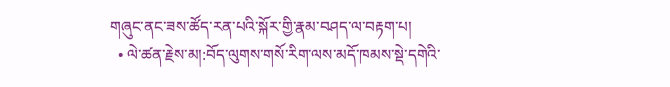གཞུང་ནང་ཟས་ཚོད་རན་པའི་སྐོར་གྱི་རྣམ་བཤད་ལ་བརྟག་པ།
  • ལེ་ཚན་རྗེས་མ།:བོད་ལུགས་གསོ་རིག་ལས་མདོ་ཁམས་སྡེ་དགེའི་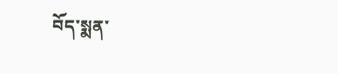བོད་སྨན་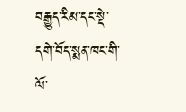བརྒྱུད་རིམ་དང་སྡེ་དགེ་བོད་སྨན་ཁང་གི་ལོ་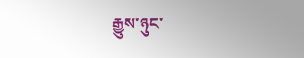རྒྱུས་ཉུང་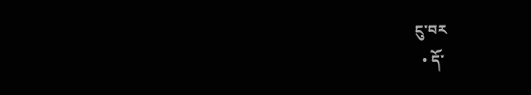ངུ་བར
  • དོ་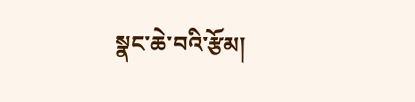སྣང་ཆེ་བའི་རྩོམ།